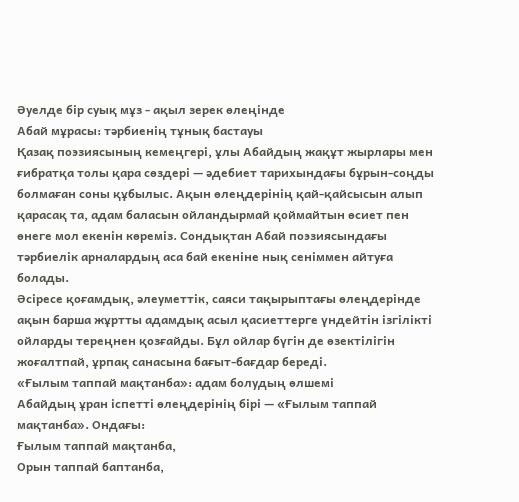Әуелде бір суық мұз - ақыл зерек өлеңінде
Абай мұрасы: тәрбиенің тұнық бастауы
Қазақ поэзиясының кемеңгері, ұлы Абайдың жақұт жырлары мен ғибратқа толы қара сөздері — әдебиет тарихындағы бұрын-соңды болмаған соны құбылыс. Ақын өлеңдерінің қай-қайсысын алып қарасақ та, адам баласын ойландырмай қоймайтын өсиет пен өнеге мол екенін көреміз. Сондықтан Абай поэзиясындағы тәрбиелік арналардың аса бай екеніне нық сеніммен айтуға болады.
Әсіресе қоғамдық, әлеуметтік, саяси тақырыптағы өлеңдерінде ақын барша жұртты адамдық асыл қасиеттерге үндейтін ізгілікті ойларды тереңнен қозғайды. Бұл ойлар бүгін де өзектілігін жоғалтпай, ұрпақ санасына бағыт-бағдар береді.
«Ғылым таппай мақтанба»: адам болудың өлшемі
Абайдың ұран іспетті өлеңдерінің бірі — «Ғылым таппай мақтанба». Ондағы:
Ғылым таппай мақтанба,
Орын таппай баптанба,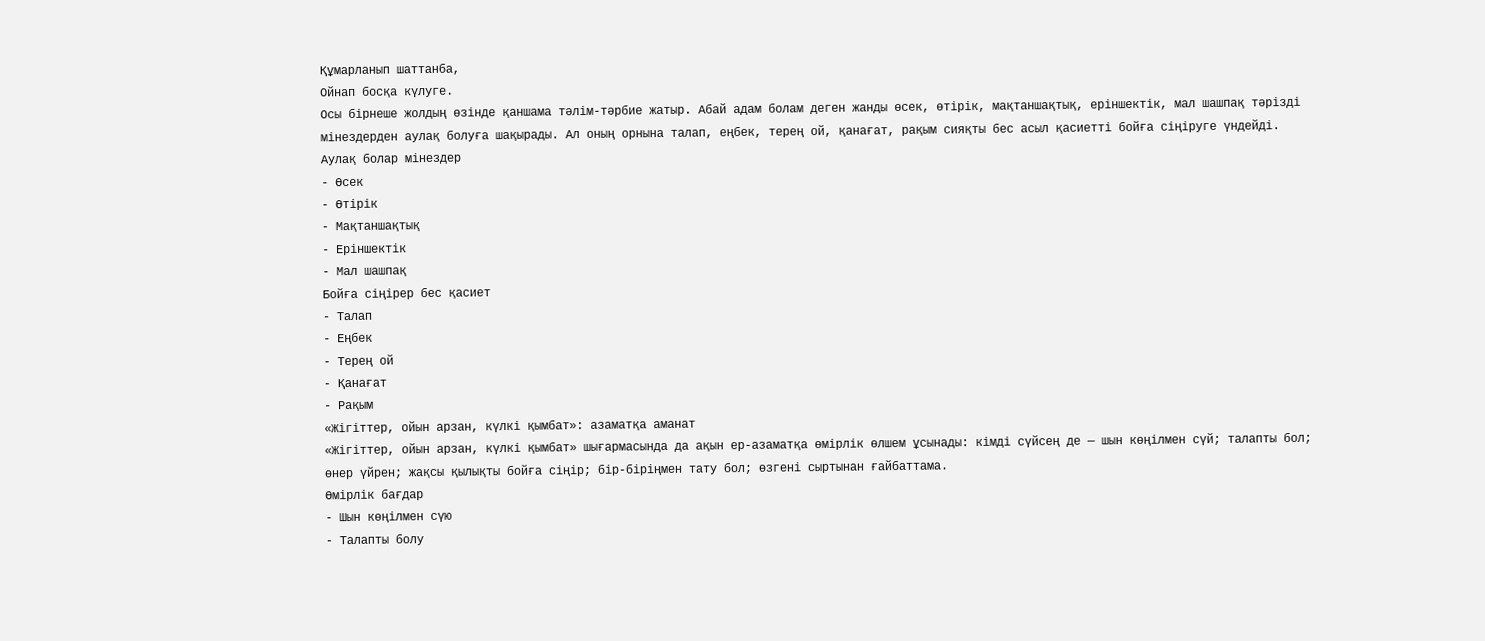Құмарланып шаттанба,
Ойнап босқа күлуге.
Осы бірнеше жолдың өзінде қаншама тәлім-тәрбие жатыр. Абай адам болам деген жанды өсек, өтірік, мақтаншақтық, еріншектік, мал шашпақ тәрізді мінездерден аулақ болуға шақырады. Ал оның орнына талап, еңбек, терең ой, қанағат, рақым сияқты бес асыл қасиетті бойға сіңіруге үндейді.
Аулақ болар мінездер
- Өсек
- Өтірік
- Мақтаншақтық
- Еріншектік
- Мал шашпақ
Бойға сіңірер бес қасиет
- Талап
- Еңбек
- Терең ой
- Қанағат
- Рақым
«Жігіттер, ойын арзан, күлкі қымбат»: азаматқа аманат
«Жігіттер, ойын арзан, күлкі қымбат» шығармасында да ақын ер-азаматқа өмірлік өлшем ұсынады: кімді сүйсең де — шын көңілмен сүй; талапты бол; өнер үйрен; жақсы қылықты бойға сіңір; бір-біріңмен тату бол; өзгені сыртынан ғайбаттама.
Өмірлік бағдар
- Шын көңілмен сүю
- Талапты болу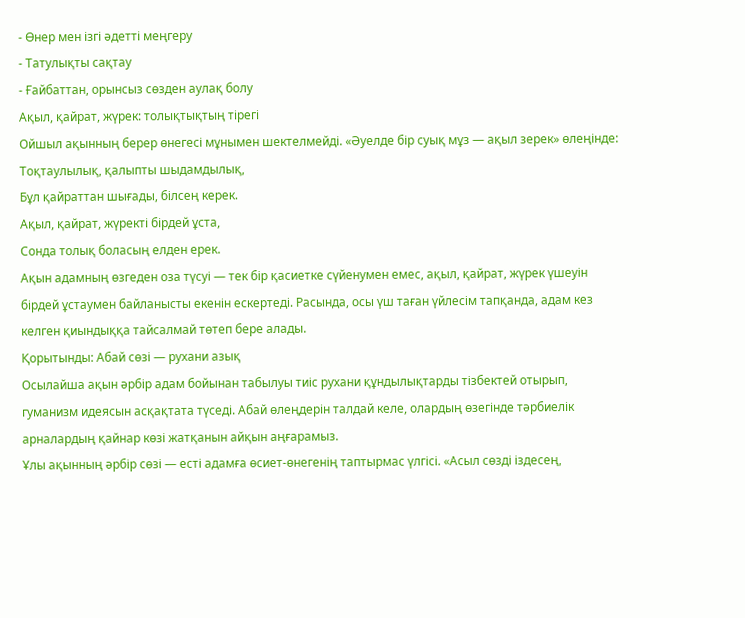- Өнер мен ізгі әдетті меңгеру
- Татулықты сақтау
- Ғайбаттан, орынсыз сөзден аулақ болу
Ақыл, қайрат, жүрек: толықтықтың тірегі
Ойшыл ақынның берер өнегесі мұнымен шектелмейді. «Әуелде бір суық мұз — ақыл зерек» өлеңінде:
Тоқтаулылық, қалыпты шыдамдылық,
Бұл қайраттан шығады, білсең керек.
Ақыл, қайрат, жүректі бірдей ұста,
Сонда толық боласың елден ерек.
Ақын адамның өзгеден оза түсуі — тек бір қасиетке сүйенумен емес, ақыл, қайрат, жүрек үшеуін бірдей ұстаумен байланысты екенін ескертеді. Расында, осы үш таған үйлесім тапқанда, адам кез келген қиындыққа тайсалмай төтеп бере алады.
Қорытынды: Абай сөзі — рухани азық
Осылайша ақын әрбір адам бойынан табылуы тиіс рухани құндылықтарды тізбектей отырып, гуманизм идеясын асқақтата түседі. Абай өлеңдерін талдай келе, олардың өзегінде тәрбиелік арналардың қайнар көзі жатқанын айқын аңғарамыз.
Ұлы ақынның әрбір сөзі — есті адамға өсиет-өнегенің таптырмас үлгісі. «Асыл сөзді іздесең,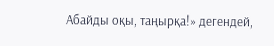Абайды оқы, таңырқа!» дегендей,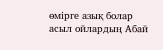өмірге азық болар асыл ойлардың Абай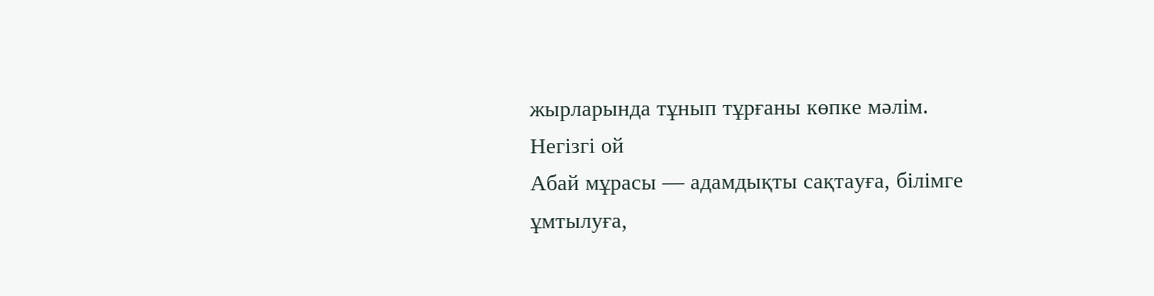жырларында тұнып тұрғаны көпке мәлім.
Негізгі ой
Абай мұрасы — адамдықты сақтауға, білімге ұмтылуға,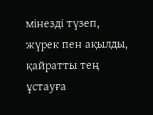мінезді түзеп, жүрек пен ақылды, қайратты тең ұстауға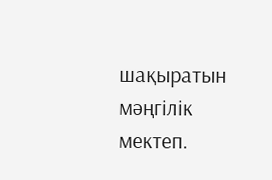шақыратын мәңгілік мектеп.